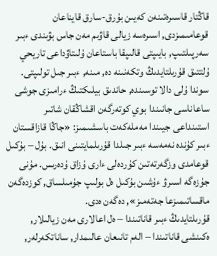قاڭتار قاسىرەتىنەن كەيىن بۇرق-سارق قايناعان قوعامىمىزدى, اسىرەسە زيالى قاۋىم مەن جاس بۋىندى ءبىر سەرپىلتىپ, بايىپتى قالىپقا باستاعان ۇلىتاۋداعى تاريحي ۇلتتىق قۇرىلتايدىڭ وتكەنىنە دە, مىنە, ءبىر جىل تولىپتى. سوندا ۇلى دالا توسىندە, حاندىق بيلىكتىڭ ءرامىزى جوشى ساعاناسى جانىندا بوي كوتەرگەن اقشاڭقان شاتىر استىنداعى جيىندا مەملەكەت باسشىمىز: «جاڭا قازاقستان ءبىر كۇندە نەمەسە ءبىر جىلدا قۇرىلمايتىنى انىق. بۇل – بۇكىل قوعامدى وزگەرتەتىن كۇردەلى ءارى ۇزاق ۇدەرىس. مۇنى جۇزەگە اسىرۋ ءۇشىن بۇكىل ەل بولىپ جۇمىلساق, كوزدەگەن ماقساتىمىزعا جەتەمىز», دەگەن ەدى.
قۇرىلتايدىڭ ءبىر قاناتىندا – ەل اعالارى مەن زيالىلار, ەكىنشى قاناتىندا – الەم تانىعان عالىمدار, ساناتكەرلەر,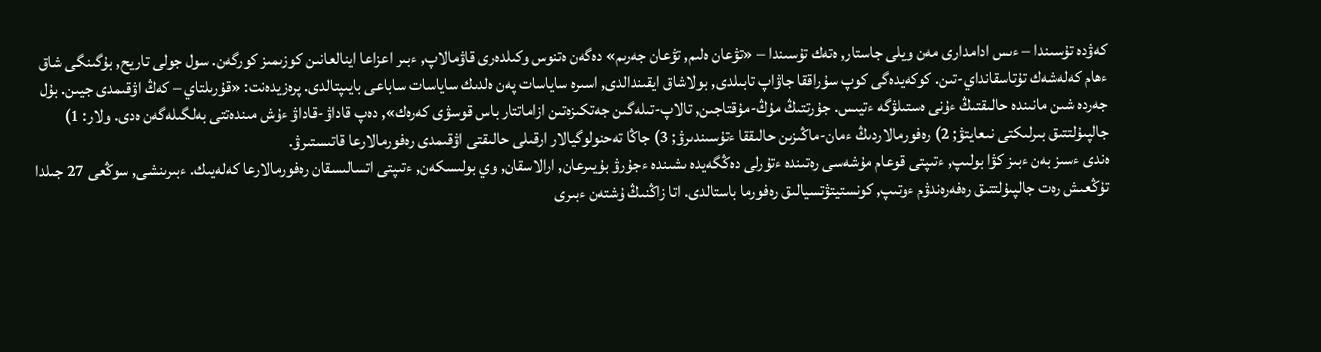كەۋدە تۇسىندا – ءىس ادامدارى مەن ويلى جاستار, ەتەك تۇسىندا – «تۋعان ەلىم, تۋعان جەرىم» دەگەن ەتنوس وكىلدەرى قاۋمالاپ, ءبىر اعزاعا اينالعانىن كوزىمىز كورگەن. سول جولى تاريح, بۇگىنگى شاق ءھام كەلەشەك تۇتاسقانداي-تىن. كوكەيدەگى كوپ سۇراققا جاۋاپ تابىلدى, بولاشاق ايقىندالدى, اسىرە ساياسات پەن ەلدىك ساياسات ساباعى بايىپتالدى. پرەزيدەنت: «قۇرىلتاي – كەڭ اۋقىمدى جيىن. بۇل جەردە شىن مانىندە حالىقتىڭ ءۇنى ەستىلۋگە ءتيىس. جۇرتتىڭ مۇڭ-مۇقتاجىن, تالاپ-تىلەگىن جەتكىزەتىن ازاماتتار باس قوسۋى كەرەك», دەپ قاداۋ-قاداۋ ءۇش مىندەتتى بەلگىلەگەن ەدى. ولار: 1) جالپىۇلتتىق بىرلىكتى نىعايتۋ; 2) رەفورمالاردىڭ ءمان-ماڭىزىن حالىققا ءتۇسىندىرۋ; 3) جاڭا تەحنولوگيالار ارقىلى حالىقتى اۋقىمدى رەفورمالارعا قاتىستىرۋ.
ەندى ءسىز بەن ءبىز كۋا بولىپ, ءتىپتى قوعام مۇشەسى رەتىندە ءتۇرلى دەڭگەيدە ىشىندە ءجۇرۋ بۇيىرعان, ارالاسقان, وي بولىسكەن, ءتىپتى اتسالىسقان رەفورمالارعا كەلەيىك. ءبىرىنشى, سوڭعى 27 جىلدا تۇڭعىش رەت جالپىۇلتتىق رەفەرەندۋم ءوتىپ, كونستيتۋتسيالىق رەفورما باستالدى. اتا زاڭنىڭ ۇشتەن ءبىرى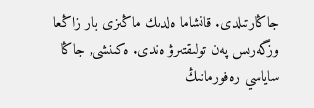جاڭارتىلدى. قانشاما ەلدىك ماڭىزى بار زاڭعا وزگەرىس پەن تولىقتىرۋ ەندى. ەكىنشى, جاڭا ساياسي رەفورمانىڭ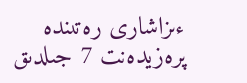ءىزاشارى رەتىندە پرەزيدەنت 7 جىلدىق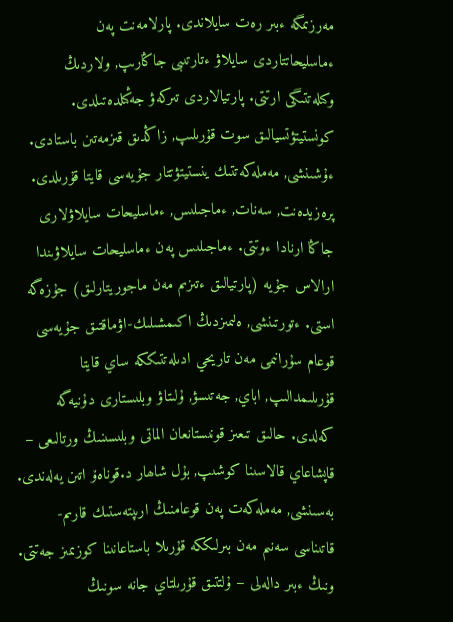مەرزىمگە ءبىر رەت سايلاندى. پارلامەنت پەن ءماسليحاتتاردى سايلاۋ ءتارتىبى جاڭارىپ, ولاردىڭ وكىلەتتىگى ارتتى. پارتيالاردى تىركەۋ جەڭىلدەتىلدى. كونستيتۋتسيالىق سوت قۇرىلىپ, زاڭدىق قىزمەتىن باستادى. ءۇشىنشى, مەملەكەتتىك ينستيتۋتتار جۇيەسى قايتا قۇرىلدى. پرەزيدەنت, سەنات, ءماجىلىس, ءماسليحات سايلاۋلارى جاڭا ارنادا ءوتتى. ءماجىلىس پەن ءماسليحات سايلاۋىندا ارالاس جۇيە (پارتيالىق ءتىزىم مەن ماجوريتارلىق) جۇزەگە استى. ءتورتىنشى, ەلىمىزدىڭ اكىمشىلىك-اۋماقتىق جۇيەسى قوعام سۇرانىمى مەن تاريحي ادىلەتتىككە ساي قايتا قۇرىلىمدالىپ, اباي, جەتىسۋ, ۇلىتاۋ وبلىستارى دۇنيەگە كەلدى. حالىق تىعىز قونىستانعان الماتى وبلىسىنىڭ ورتالىعى – قاپشاعاي قالاسىنا كوشىپ, بۇل شاھار د.قوناەۆ اتىن يەلەندى. بەسىنشى, مەملەكەت پەن قوعامنىڭ ارىپتەستىك قارىم-قاتىناسى سەنىم مەن بىرلىككە قۇرىلا باستاعانىنا كوزىمىز جەتتى. ونىڭ ءبىر دالەلى – ۇلتتىق قۇرىلتاي جانە سونىڭ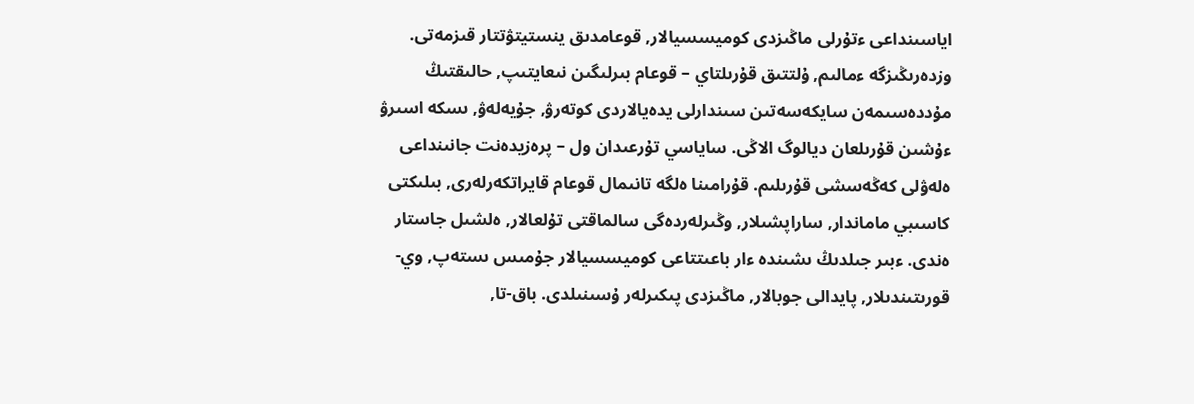اياسىنداعى ءتۇرلى ماڭىزدى كوميسسيالار, قوعامدىق ينستيتۋتتار قىزمەتى.
وزدەرىڭىزگە ءمالىم, ۇلتتىق قۇرىلتاي – قوعام بىرلىگىن نىعايتىپ, حالىقتىڭ مۇددەسىمەن سايكەسەتىن سىندارلى يدەيالاردى كوتەرۋ, جۇيەلەۋ, ىسكە اسىرۋ ءۇشىن قۇرىلعان ديالوگ الاڭى. ساياسي تۇرعىدان ول – پرەزيدەنت جانىنداعى ەلەۋلى كەڭەسشى قۇرىلىم. قۇرامىنا ەلگە تانىمال قوعام قايراتكەرلەرى, بىلىكتى كاسىبي ماماندار, ساراپشىلار, وڭىرلەردەگى سالماقتى تۇلعالار, ەلشىل جاستار ەندى. ءبىر جىلدىڭ ىشىندە ءار باعىتتاعى كوميسسيالار جۇمىس ىستەپ, وي-قورىتىندىلار, پايدالى جوبالار, ماڭىزدى پىكىرلەر ۇسىنىلدى. باق-تا,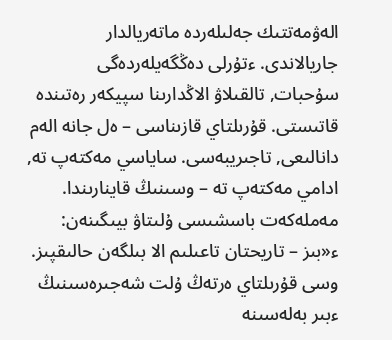الەۋمەتتىك جەلىلەردە ماتەريالدار جاريالاندى. ءتۇرلى دەڭگەيلەردەگى سۇحبات, تالقىلاۋ الاڭدارىنا سپيكەر رەتىندە قاتىستى. قۇرىلتاي قازىناسى – ەل جانە الەم دانالىعى, تاجىريبەسى. ساياسي مەكتەپ تە, ادامي مەكتەپ تە – وسىنىڭ قاينارىندا.
مەملەكەت باسشىسى ۇلىتاۋ بيىگىنەن: ء«بىز – تاريحتان تاعىلىم الا بىلگەن حالىقپىز. وسى قۇرىلتاي ەرتەڭ ۇلت شەجىرەسىنىڭ ءبىر بەلەسىنە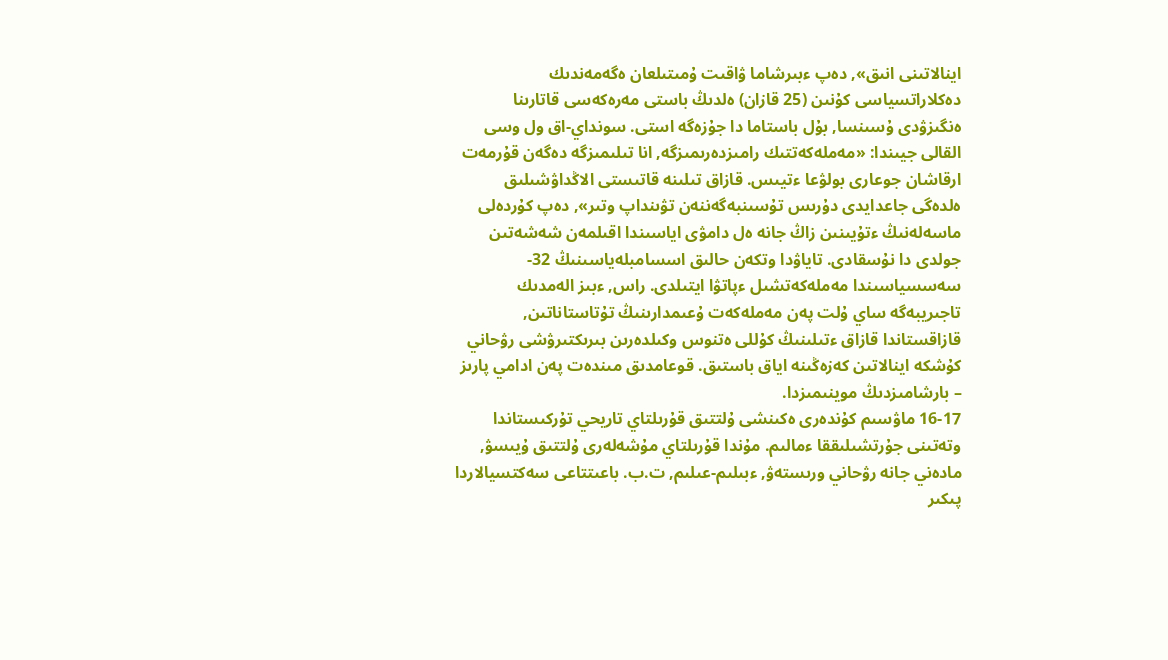اينالاتىنى انىق», دەپ ءبىرشاما ۋاقىت ۇمىتىلعان ەگەمەندىك دەكلاراتسياسى كۇنىن (25 قازان) ەلدىڭ باستى مەرەكەسى قاتارىنا ەنگىزۋدى ۇسىنسا, بۇل باستاما دا جۇزەگە استى. سونداي-اق ول وسى القالى جيىندا: «مەملەكەتتىك رامىزدەرىمىزگە, انا تىلىمىزگە دەگەن قۇرمەت ارقاشان جوعارى بولۋعا ءتيىس. قازاق تىلىنە قاتىستى الاڭداۋشىلىق ەلدەگى جاعدايدى دۇرىس تۇسىنبەگەننەن تۋىنداپ وتىر», دەپ كۇردەلى ماسەلەنىڭ ءتۇيىنىن زاڭ جانە ەل دامۋى اياسىندا اقىلمەن شەشەتىن جولدى دا نۇسقادى. تاياۋدا وتكەن حالىق اسسامبلەياسىنىڭ 32-سەسسياسىندا مەملەكەتشىل ءپاتۋا ايتىلدى. راس, ءبىز الەمدىك تاجىريبەگە ساي ۇلت پەن مەملەكەت ۇعىمدارىنىڭ تۇتاستاناتىن, قازاقستاندا قازاق ءتىلىنىڭ كۇللى ەتنوس وكىلدەرىن بىرىكتىرۋشى رۋحاني كۇشكە اينالاتىن كەزەڭىنە اياق باستىق. قوعامدىق مىندەت پەن ادامي پارىز – بارشامىزدىڭ موينىمىزدا.
16-17 ماۋسىم كۇندەرى ەكىنشى ۇلتتىق قۇرىلتاي تاريحي تۇركىستاندا وتەتىنى جۇرتشىلىققا ءمالىم. مۇندا قۇرىلتاي مۇشەلەرى ۇلتتىق ۇيىسۋ, مادەني جانە رۋحاني ورىستەۋ, ءبىلىم-عىلىم, ت.ب. باعىتتاعى سەكتسيالاردا پىكىر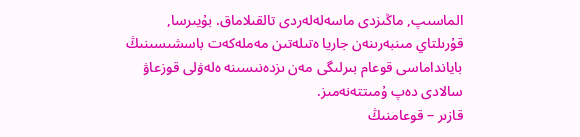الماسىپ, ماڭىزدى ماسەلەلەردى تالقىلاماق. بۇيىرسا, قۇرىلتاي مىنبەرىنەن جاريا ەتىلەتىن مەملەكەت باسشىسىنىڭ بايانداماسى قوعام بىرلىگى مەن ىزدەنىسىنە ەلەۋلى قوزعاۋ سالادى دەپ ۇمىتتەنەمىز.
قازىر – قوعامنىڭ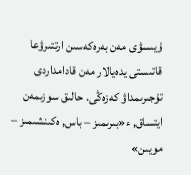ۇيىسۋى مەن بەرەكەسىن ارتتىرۋعا قاتىستى يدەيالار مەن قادامداردى تۇجىرىمداۋ كەزەڭى. حالىق سوزىمەن ايتساق, ء«بىرىمىز – باس, ەكىنشىمىز – مويىن»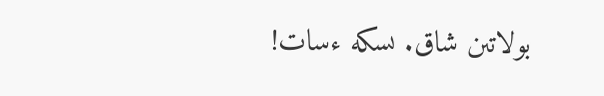بولاتىن شاق. ىسكە ءسات!